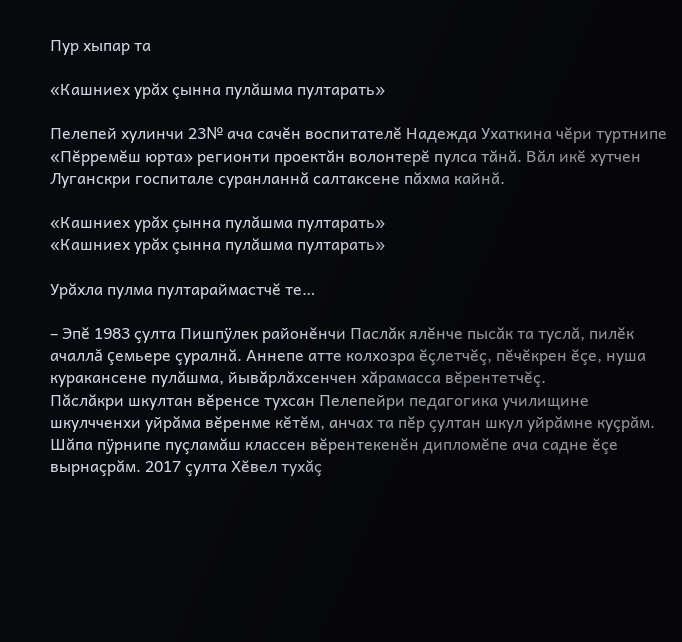Пур хыпар та

«Кашниех урăх çынна пулăшма пултарать»

Пелепей хулинчи 23№ ача сачĕн воспитателĕ Надежда Ухаткина чĕри туртнипе «Пĕрремĕш юрта» регионти проектăн волонтерĕ пулса тăнă. Вăл икĕ хутчен Луганскри госпитале суранланнă салтаксене пăхма кайнă.

«Кашниех урăх çынна пулăшма пултарать»
«Кашниех урăх çынна пулăшма пултарать»

Урăхла пулма пултараймастчĕ те…

– Эпĕ 1983 çулта Пишпÿлек районĕнчи Паслăк ялĕнче пысăк та туслă, пилĕк ачаллă çемьере çуралнă. Аннепе атте колхозра ĕçлетчĕç, пĕчĕкрен ĕçе, нуша куракансене пулăшма, йывăрлăхсенчен хăрамасса вĕрентетчĕç.
Пăслăкри шкултан вĕренсе тухсан Пелепейри педагогика училищине шкулчченхи уйрăма вĕренме кĕтĕм, анчах та пĕр çултан шкул уйрăмне куçрăм. Шăпа пÿрнипе пуçламăш классен вĕрентекенĕн дипломĕпе ача садне ĕçе вырнаçрăм. 2017 çулта Хĕвел тухăç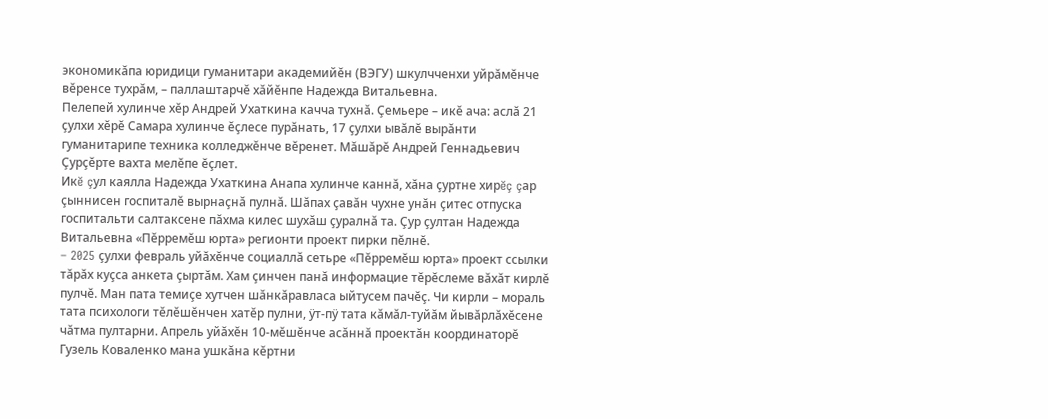экономикăпа юридици гуманитари академийĕн (ВЭГУ) шкулчченхи уйрăмĕнче вĕренсе тухрăм, – паллаштарчĕ хăйĕнпе Надежда Витальевна.
Пелепей хулинче хĕр Андрей Ухаткина качча тухнă. Çемьере – икĕ ача: аслă 21 çулхи хĕрĕ Самара хулинче ĕçлесе пурăнать, 17 çулхи ывăлĕ вырăнти гуманитарипе техника колледжĕнче вĕренет. Мăшăрĕ Андрей Геннадьевич Çурçĕрте вахта мелĕпе ĕçлет.
Икĕ çул каялла Надежда Ухаткина Анапа хулинче каннă, хăна çуртне хирĕç çар çыннисен госпиталĕ вырнаçнă пулнă. Шăпах çавăн чухне унăн çитес отпуска госпитальти салтаксене пăхма килес шухăш çуралнă та. Çур çултан Надежда Витальевна «Пĕрремĕш юрта» регионти проект пирки пĕлнĕ.
– 2025 çулхи февраль уйăхĕнче социаллă сетьре «Пĕрремĕш юрта» проект ссылки тăрăх куçса анкета çыртăм. Хам çинчен панă информацие тĕрĕслеме вăхăт кирлĕ пулчĕ. Ман пата темиçе хутчен шăнкăравласа ыйтусем пачĕç. Чи кирли – мораль тата психологи тĕлĕшĕнчен хатĕр пулни, ÿт-пÿ тата кăмăл-туйăм йывăрлăхĕсене чăтма пултарни. Апрель уйăхĕн 10-мĕшĕнче асăннă проектăн координаторĕ Гузель Коваленко мана ушкăна кĕртни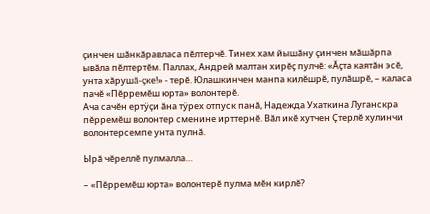çинчен шăнкăравласа пĕлтерчĕ. Тинех хам йышăну çинчен мăшăрпа ывăла пĕлтертĕм. Паллах, Андрей малтан хирĕç пулчĕ: «Ăçта каятăн эсĕ, унта хăрушă-çке!» - терĕ. Юлашкинчен манпа килĕшрĕ, пулăшрĕ, – каласа пачĕ «Пĕрремĕш юрта» волонтерĕ.
Ача сачĕн ертÿçи ăна тÿрех отпуск панă, Надежда Ухаткина Луганскра пĕрремĕш волонтер сменине ирттернĕ. Вăл икĕ хутчен Çтерлĕ хулинчи волонтерсемпе унта пулнă.

Ырă чĕреллĕ пулмалла…

– «Пĕрремĕш юрта» волонтерĕ пулма мĕн кирлĕ?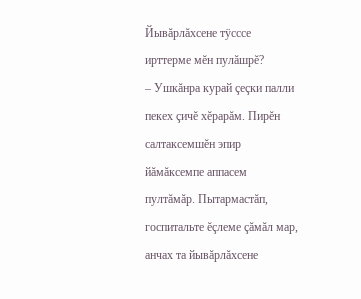Йывăрлăхсене тÿсссе ирттерме мĕн пулăшрĕ?
– Ушкăнра курай çеçки палли пекех çичĕ хĕрарăм. Пирĕн салтаксемшĕн эпир йăмăксемпе аппасем пултăмăр. Пытармастăп, госпитальте ĕçлеме çăмăл мар, анчах та йывăрлăхсене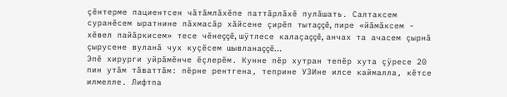çĕнтерме пациентсен чăтăмлăхĕпе паттăрлăхĕ пулăшать. Салтаксем суранĕсем ыратнине пăхмасăр хăйсене çирĕп тытаççĕ, пире «йăмăксем - хĕвел пайăркисем» тесе чĕнеççĕ, шÿтлесе калаçаççĕ, анчах та ачасем çырнă çырусене вуланă чух куçĕсем шывланаççĕ…
Эпĕ хирурги уйрăмĕнче ĕçлерĕм. Кунне пĕр хутран тепĕр хута çÿресе 20 пин утăм тăваттăм: пĕрне рентгена, теприне УЗИне илсе каймалла, кĕтсе илмелле. Лифтпа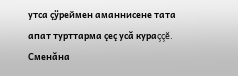утса çÿреймен аманнисене тата апат турттарма çеç усă кураççĕ. Сменăна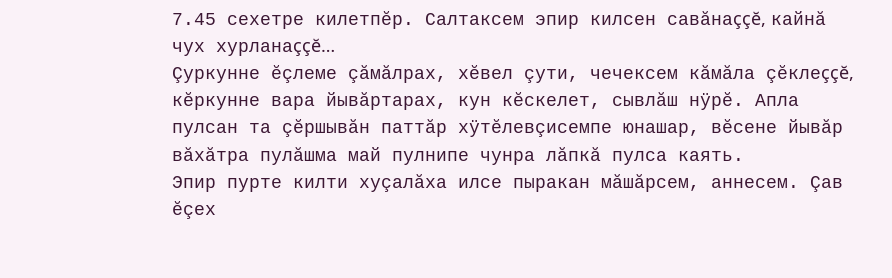7.45 сехетре килетпĕр. Салтаксем эпир килсен савăнаççĕ, кайнă чух хурланаççĕ…
Çуркунне ĕçлеме çăмăлрах, хĕвел çути, чечексем кăмăла çĕклеççĕ, кĕркунне вара йывăртарах, кун кĕскелет, сывлăш нÿрĕ. Апла пулсан та çĕршывăн паттăр хÿтĕлевçисемпе юнашар, вĕсене йывăр вăхăтра пулăшма май пулнипе чунра лăпкă пулса каять.
Эпир пурте килти хуçалăха илсе пыракан мăшăрсем, аннесем. Çав ĕçех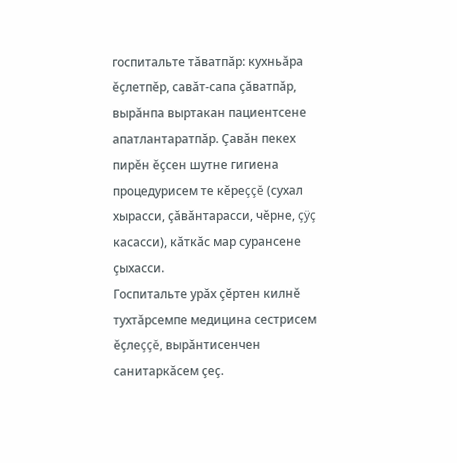госпитальте тăватпăр: кухньăра ĕçлетпĕр, савăт-сапа çăватпăр, вырăнпа выртакан пациентсене апатлантаратпăр. Çавăн пекех пирĕн ĕçсен шутне гигиена процедурисем те кĕреççĕ (сухал хырасси, çăвăнтарасси, чĕрне, çÿç касасси), кăткăс мар сурансене çыхасси.
Госпитальте урăх çĕртен килнĕ тухтăрсемпе медицина сестрисем ĕçлеççĕ, вырăнтисенчен санитаркăсем çеç.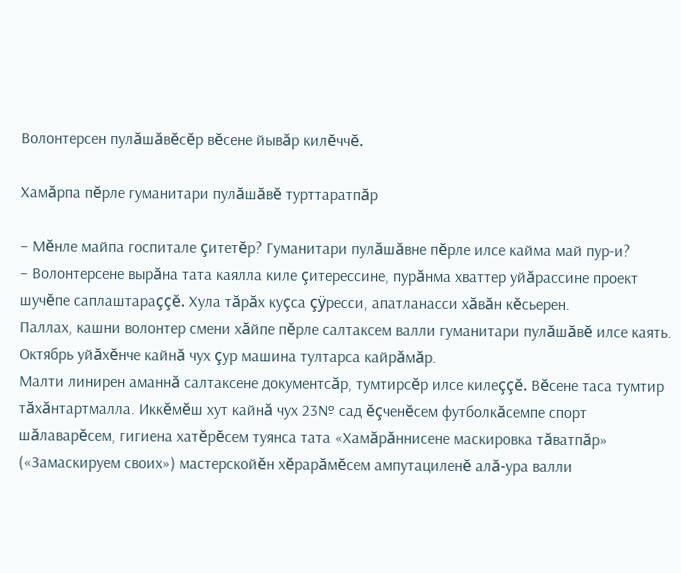Волонтерсен пулăшăвĕсĕр вĕсене йывăр килĕччĕ.

Хамăрпа пĕрле гуманитари пулăшăвĕ турттаратпăр

– Мĕнле майпа госпитале çитетĕр? Гуманитари пулăшăвне пĕрле илсе кайма май пур-и?
– Волонтерсене вырăна тата каялла киле çитерессине, пурăнма хваттер уйăрассине проект шучĕпе саплаштараççĕ. Хула тăрăх куçса çÿресси, апатланасси хăвăн кĕсьерен.
Паллах, кашни волонтер смени хăйпе пĕрле салтаксем валли гуманитари пулăшăвĕ илсе каять. Октябрь уйăхĕнче кайнă чух çур машина тултарса кайрăмăр.
Малти линирен аманнă салтаксене документсăр, тумтирсĕр илсе килеççĕ. Вĕсене таса тумтир тăхăнтартмалла. Иккĕмĕш хут кайнă чух 23№ сад ĕçченĕсем футболкăсемпе спорт шăлаварĕсем, гигиена хатĕрĕсем туянса тата «Хамăрăннисене маскировка тăватпăр» («Замаскируем своих») мастерскойĕн хĕрарăмĕсем ампутациленĕ алă-ура валли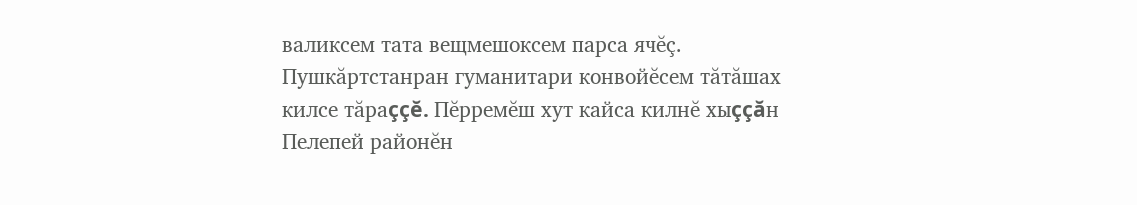валиксем тата вещмешоксем парса ячĕç.
Пушкăртстанран гуманитари конвойĕсем тăтăшах килсе тăраççĕ. Пĕрремĕш хут кайса килнĕ хыççăн Пелепей районĕн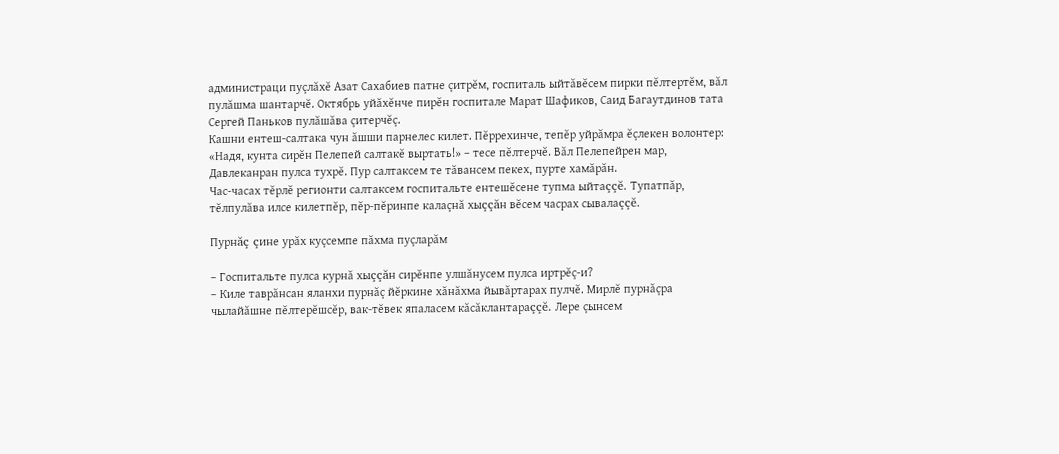администраци пуçлăхĕ Азат Сахабиев патне çитрĕм, госпиталь ыйтăвĕсем пирки пĕлтертĕм, вăл пулăшма шантарчĕ. Октябрь уйăхĕнче пирĕн госпитале Марат Шафиков, Саид Багаутдинов тата Сергей Паньков пулăшăва çитерчĕç.
Кашни ентеш-салтака чун ăшши парнелес килет. Пĕррехинче, тепĕр уйрăмра ĕçлекен волонтер: «Надя, кунта сирĕн Пелепей салтакĕ выртать!» – тесе пĕлтерчĕ. Вăл Пелепейрен мар, Давлеканран пулса тухрĕ. Пур салтаксем те тăвансем пекех, пурте хамăрăн.
Час-часах тĕрлĕ регионти салтаксем госпитальте ентешĕсене тупма ыйтаççĕ. Тупатпăр, тĕлпулăва илсе килетпĕр, пĕр-пĕринпе калаçнă хыççăн вĕсем часрах сывалаççĕ.

Пурнăç çине урăх куçсемпе пăхма пуçларăм

– Госпитальте пулса курнă хыççăн сирĕнпе улшăнусем пулса иртрĕç-и?
– Киле таврăнсан яланхи пурнăç йĕркине хăнăхма йывăртарах пулчĕ. Мирлĕ пурнăçра чылайăшне пĕлтерĕшсĕр, вак-тĕвек япаласем кăсăклантараççĕ. Лере çынсем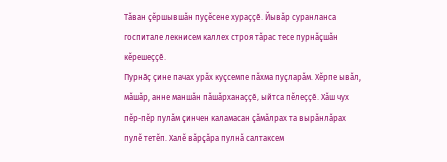Тăван çĕршывшăн пуçĕсене хураççĕ. Йывăр суранланса госпитале лекнисем каллех строя тăрас тесе пурнăçшăн кĕрешеççĕ.
Пурнăç çине пачах урăх куçсемпе пăхма пуçларăм. Хĕрпе ывăл, мăшăр, анне маншăн пăшăрханаççĕ, ыйтса пĕлеççĕ. Хăш чух пĕр-пĕр пулăм çинчен каламасан çăмăлрах та вырăнлăрах пулĕ тетĕп. Халĕ вăрçăра пулнă салтаксем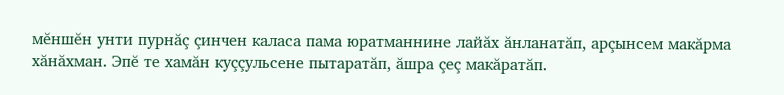мĕншĕн унти пурнăç çинчен каласа пама юратманнине лайăх ăнланатăп, арçынсем макăрма хăнăхман. Эпĕ те хамăн куççульсене пытаратăп, ăшра çеç макăратăп.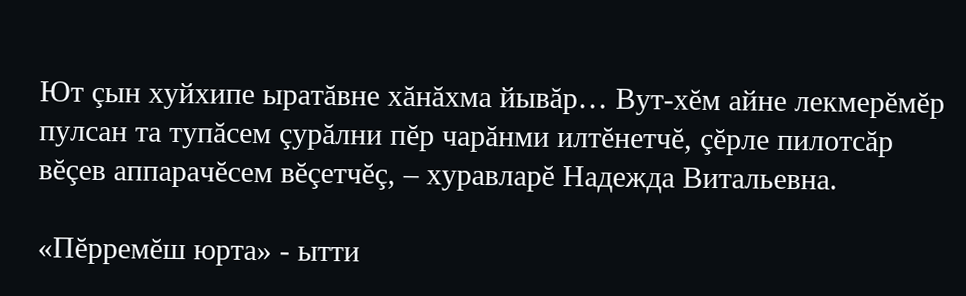Ют çын хуйхипе ыратăвне хăнăхма йывăр… Вут-хĕм айне лекмерĕмĕр пулсан та тупăсем çурăлни пĕр чарăнми илтĕнетчĕ, çĕрле пилотсăр вĕçев аппарачĕсем вĕçетчĕç, – хуравларĕ Надежда Витальевна.

«Пĕрремĕш юрта» - ытти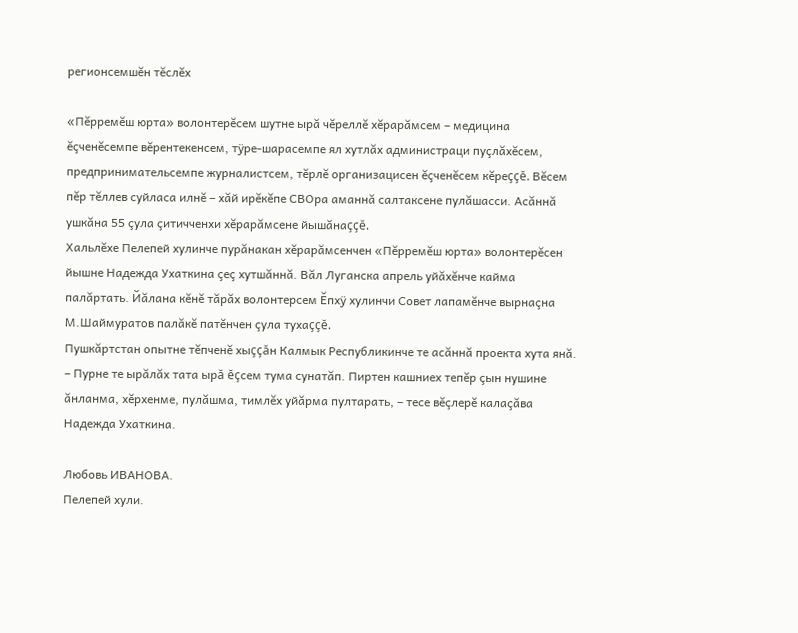регионсемшĕн тĕслĕх

«Пĕрремĕш юрта» волонтерĕсем шутне ырă чĕреллĕ хĕрарăмсем – медицина ĕçченĕсемпе вĕрентекенсем, тÿре-шарасемпе ял хутлăх администраци пуçлăхĕсем, предпринимательсемпе журналистсем, тĕрлĕ организацисен ĕçченĕсем кĕреççĕ. Вĕсем пĕр тĕллев суйласа илнĕ – хăй ирĕкĕпе СВОра аманнă салтаксене пулăшасси. Асăннă ушкăна 55 çула çитичченхи хĕрарăмсене йышăнаççĕ.
Хальлĕхе Пелепей хулинче пурăнакан хĕрарăмсенчен «Пĕрремĕш юрта» волонтерĕсен йышне Надежда Ухаткина çеç хутшăннă. Вăл Луганска апрель уйăхĕнче кайма палăртать. Йăлана кĕнĕ тăрăх волонтерсем Ĕпхÿ хулинчи Совет лапамĕнче вырнаçна М.Шаймуратов палăкĕ патĕнчен çула тухаççĕ.
Пушкăртстан опытне тĕпченĕ хыççăн Калмык Республикинче те асăннă проекта хута янă.
– Пурне те ырăлăх тата ырă ĕçсем тума сунатăп. Пиртен кашниех тепĕр çын нушине ăнланма, хĕрхенме, пулăшма, тимлĕх уйăрма пултарать, – тесе вĕçлерĕ калаçăва Надежда Ухаткина.

Любовь ИВАНОВА.
Пелепей хули.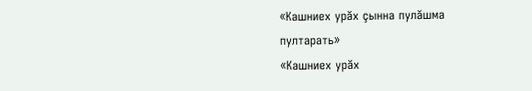«Кашниех урăх çынна пулăшма пултарать»
«Кашниех урăх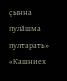çынна пулăшма пултарать»
«Кашниех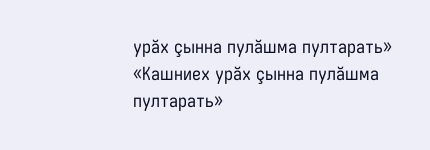урăх çынна пулăшма пултарать»
«Кашниех урăх çынна пулăшма пултарать»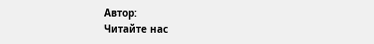Автор:
Читайте нас